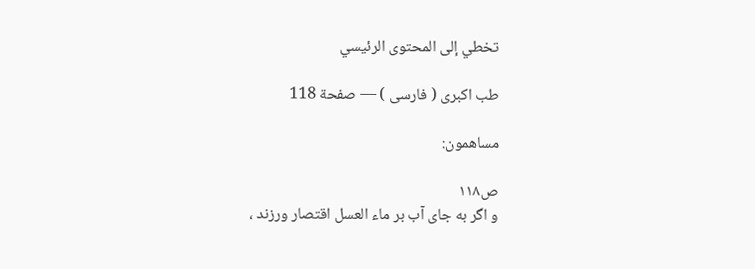تخطي إلى المحتوى الرئيسي

طب اكبرى ( فارسى ) — صفحة 118

مساهمون:

ص١١٨
و اگر به جاى آب بر ماء العسل اقتصار ورزند ،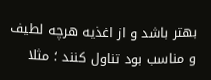بهتر باشد و از اغذيه هرچه لطيف و مناسب بود تناول كنند ؛ مثلا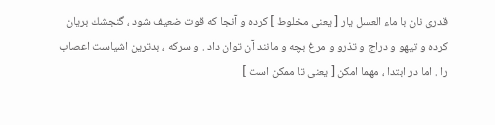قدرى نان با ماء العسل يار [ يعنى مخلوط ] كرده و آنجا كه قوت ضعيف شود ، گنجشك بريان كرده و تيهو و دراج و تذرو و مرغ بچه و مانند آن توان داد . و سركه ، بدترين اشياست اعصاب را . اما در ابتدا ، مهما امكن [ يعنى تا ممكن است ]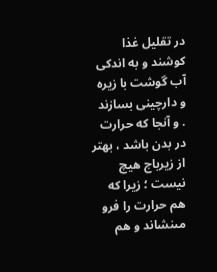در تقليل غذا كوشند و به اندكى آب گوشت با زيره و دارچينى بسازند . و آنجا كه حرارت در بدن باشد ، بهتر از زيرباج هيچ نيست ؛ زيرا كه هم حرارت را فرو مىنشاند و هم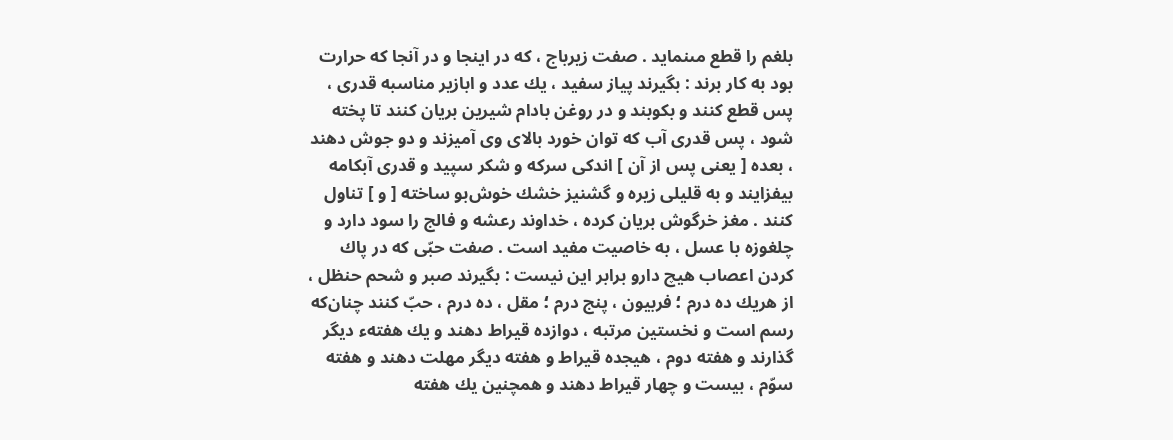بلغم را قطع مىنمايد . صفت زيرباج ، كه در اينجا و در آنجا كه حرارت بود به كار برند : بگيرند پياز سفيد ، يك عدد و ابازير مناسبه قدرى ، پس قطع كنند و بكوبند و در روغن بادام شيرين بريان كنند تا پخته شود ، پس قدرى آب كه توان خورد بالاى وى آميزند و دو جوش دهند ، بعده [ يعنى پس از آن ] اندكى سركه و شكر سپيد و قدرى آبكامه بيفزايند و به قليلى زيره و گشنيز خشك خوش‌بو ساخته [ و ] تناول كنند . مغز خرگوش بريان كرده ، خداوند رعشه و فالج را سود دارد و چلغوزه با عسل ، به خاصيت مفيد است . صفت حبّى كه در پاك كردن اعصاب هيچ دارو برابر اين نيست : بگيرند صبر و شحم حنظل ، از هريك ده درم ؛ فربيون ، پنج درم ؛ مقل ، ده درم ، حبّ كنند چنان‌كه رسم است و نخستين مرتبه ، دوازده قيراط دهند و يك هفتهء ديگر گذارند و هفته دوم ، هيجده قيراط و هفته ديگر مهلت دهند و هفته سوّم ، بيست و چهار قيراط دهند و همچنين يك هفته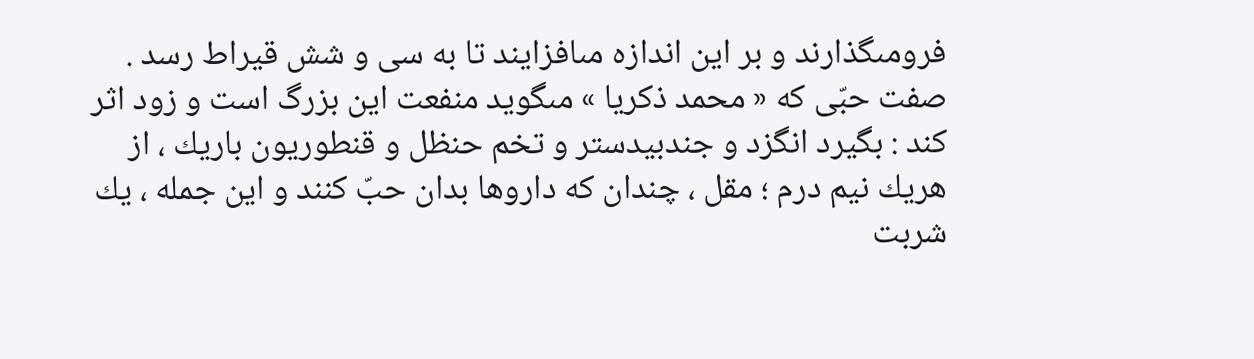فرومىگذارند و بر اين اندازه مىافزايند تا به سى و شش قيراط رسد . صفت حبّى كه « محمد ذكريا » مىگويد منفعت اين بزرگ است و زود اثر كند : بگيرد انگزد و جندبيدستر و تخم حنظل و قنطوريون باريك ، از هريك نيم درم ؛ مقل ، چندان كه داروها بدان حبّ كنند و اين جمله ، يك شربت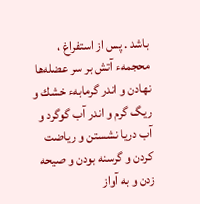باشد . پس از استفراغ ، محجمهء آتش بر سر عضله‌ها نهادن و اندر گرمابهء خشك و ريگ گرم و اندر آب گوگرد و آب دريا نشستن و رياضت كردن و گرسنه بودن و صيحه زدن و به آواز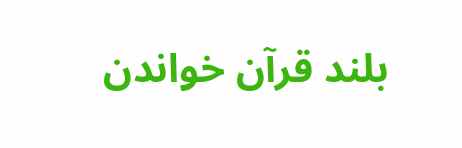بلند قرآن خواندن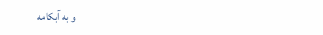و به آبكامه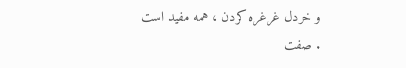و خردل غرغره كردن ، همه مفيد است . صفت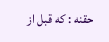حقنه : كه قبل از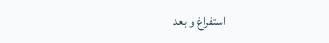استفراغ و بعد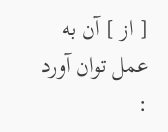[ از ] آن به عمل توان آورد :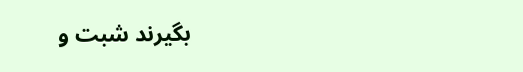بگيرند شبت و